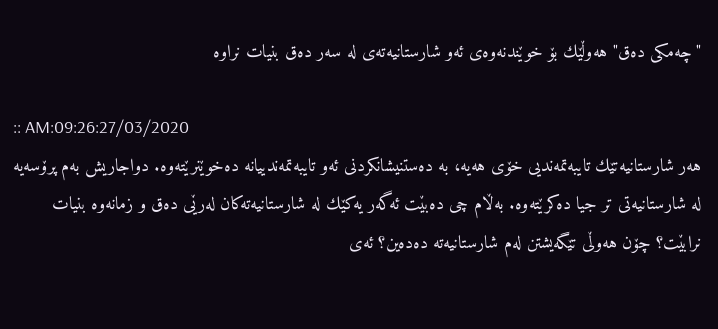"چه‌مكى ده‌ق" هه‌وڵێك بۆ خوێندنه‌وه‌ى ئه‌و شارستانیه‌ته‌ى له‌ سه‌ر ده‌ق بنیات نراوه‌

:: AM:09:26:27/03/2020
هه‌ر شارستانیه‌تێك تایبه‌تمه‌ندیى خۆى هه‌یه‌، به‌ ده‌ستنیشانكردنى ئه‌و تایبه‌تمه‌ندییانه‌ ده‌خوێنرێته‌وه‌. دواجاریش به‌م پرۆسه‌یه‌ له‌ شارستانیه‌تى تر جیا ده‌كرێته‌وه‌. به‌ڵام چى ده‌بێت ئه‌گه‌ر یه‌كێك له‌ شارستانیه‌ته‌كان له‌رێى ده‌ق و زمانه‌وه‌ بنیات نرابێت؟ چۆن هه‌وڵى تێگه‌یشتن له‌م شارستانیه‌ته‌ ده‌ده‌ین؟ ئه‌ى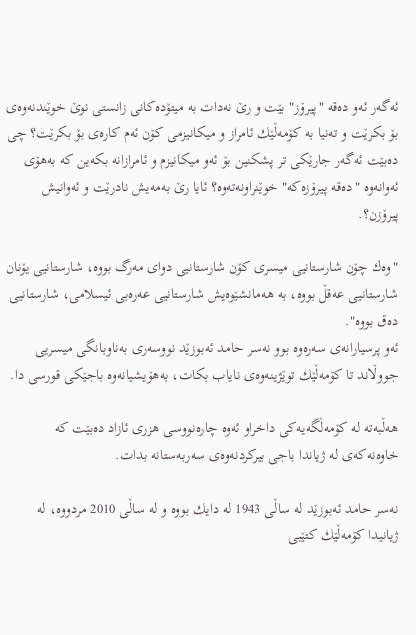ئه‌گه‌ر ئه‌و ده‌قه‌ "پیرۆز" بێت و رێ نه‌دات به‌ میتۆده‌كانى زانستى نوێ خوێندنه‌وه‌ى بۆ بكرێت و ته‌نیا به‌ كۆمه‌ڵێك ئامراز و میكانیزمى كۆن ئه‌م كاره‌ى بۆ بكرێت؟ چى ده‌بێت ئه‌گه‌ر جارێكى تر پشكنین بۆ ئه‌و میكانیزم و ئامرازانه‌ بكه‌ین كه‌ به‌هۆى ئه‌وانه‌وه‌ "ده‌قه‌ پیرۆزه‌كه‌" خوێنراونه‌ته‌وه‌؟ ئایا رێ به‌مه‌یش نادرێت و ئه‌وانیش پیرۆزن؟.

"وه‌ك چۆن شارستانیى میسرى كۆن شارستانیى دواى مه‌رگ بووه‌، شارستانیى یۆنان شارستانیى عه‌قڵ بووه‌، به‌ هه‌مانشێوه‌یش شارستانیى عه‌ره‌بى ئیسلامى، شارستانیى ده‌ق بووه‌".
ئه‌و پرسیارانه‌ى سه‌ره‌وه‌ بوو نه‌سر حامد ئه‌بوزێد نووسه‌رى به‌ناوبانگى میسریى جووڵاند تا كۆمه‌ڵێك توێژینه‌وه‌ى نایاب بكات، به‌هۆیشیانه‌وه‌ باجێكى قورسى دا.

هه‌ڵبه‌ته‌ له‌ كۆمه‌ڵگه‌یه‌كى داخراو ئه‌وه‌ چاره‌نووسى هزرى ئازاد ده‌بێت كه‌ خاوه‌نه‌كه‌ى له‌ ژیاندا باجى بیركردنه‌وه‌ى سه‌ربه‌ستانه‌ بدات.

نه‌سر حامد ئه‌بوزێد له‌ ساڵى 1943 له‌ دایك بووه‌ و له‌ ساڵى 2010 مردووه‌، له‌ ژیانیدا كۆمه‌ڵێك كتێبى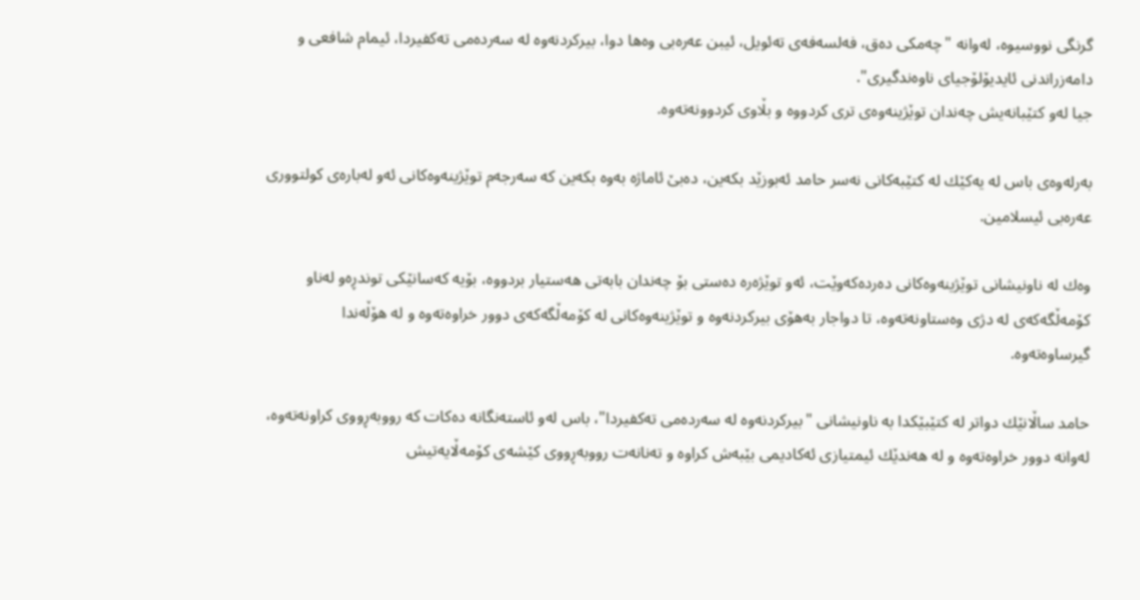گرنگى نووسیوه‌، له‌وانه‌ "چه‌مكى ده‌ق، فه‌لسه‌فه‌ى ته‌ئویل، ئیبن عه‌ره‌بى وه‌ها دوا، بیركردنه‌وه‌ له‌ سه‌رده‌مى ته‌كفیردا، ئیمام شافعى و دامه‌زراندنى ئایدیۆلۆجیاى ناوه‌ندگیرى".
جیا له‌و كتێبانه‌یش چه‌ندان توێژینه‌وه‌ى ترى كردووه‌ و بڵاوى كردوونه‌ته‌وه‌.

به‌رله‌وه‌ى باس له‌ یه‌كێك له‌ كتێبه‌كانى نه‌سر حامد ئه‌بوزێد بكه‌ین، ده‌بێ ئاماژه‌ به‌وه‌ بكه‌ین كه‌ سه‌رجه‌م توێژینه‌وه‌كانى ئه‌و له‌باره‌ى كولتوورى عه‌ره‌بى ئیسلامین.

وه‌ك له‌ ناونیشانى توێژینه‌وه‌كانى ده‌رده‌كه‌وێت، ئه‌و توێژه‌ره‌ ده‌ستى بۆ چه‌ندان بابه‌تى هه‌ستیار بردووه‌، بۆیه‌ كه‌سانێكى توندڕه‌و له‌ناو كۆمه‌ڵگه‌كه‌ى له‌ دژى وه‌ستاونه‌ته‌وه‌، تا دواجار به‌هۆى بیركردنه‌وه‌ و توێژینه‌وه‌كانى له‌ كۆمه‌ڵگه‌كه‌ى دوور خراوه‌ته‌وه‌ و له‌ هۆڵه‌ندا گیرساوه‌ته‌وه‌.

حامد ساڵانێك دواتر له‌ كتێبێكدا به‌ ناونیشانى "بیركردنه‌وه‌ له‌ سه‌رده‌مى ته‌كفیردا"، باس له‌و ئاسته‌نگانه‌ ده‌كات كه‌ رووبه‌ڕووى كراونه‌ته‌وه‌، له‌وانه‌ دوور خراوه‌ته‌وه‌ و له‌ هه‌ندێك ئیمتیازى ئه‌كادیمى بێبه‌ش كراوه‌ و ته‌نانه‌ت رووبه‌ڕووى كێشه‌ی كۆمه‌ڵایه‌تیش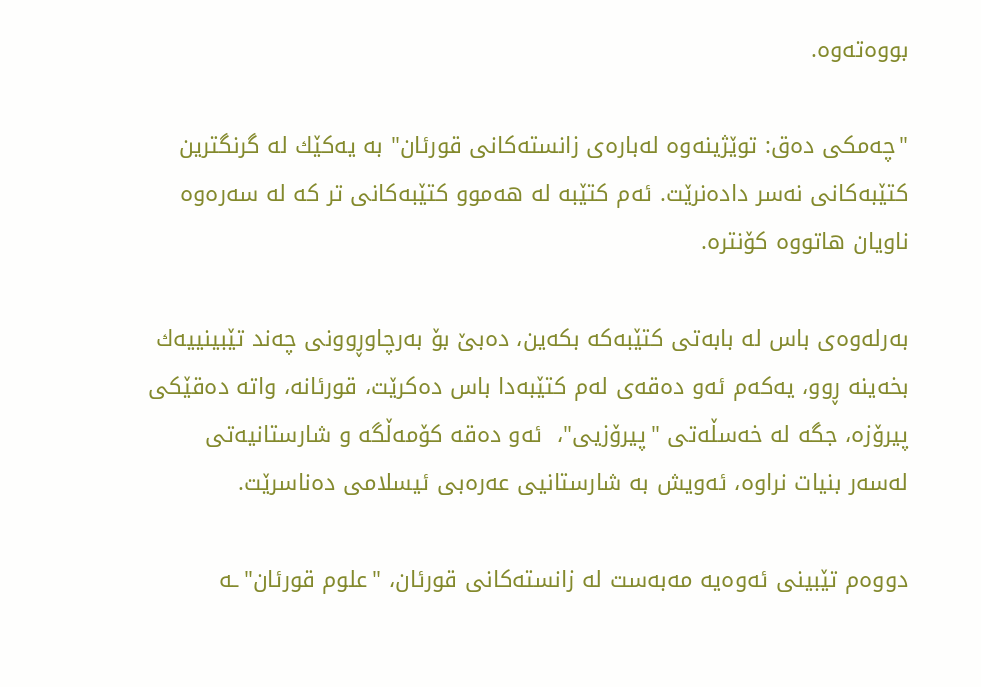بووه‌ته‌وه‌.

"چه‌مكى ده‌ق: توێژینه‌وه‌ له‌باره‌ى زانسته‌كانى قورئان" به‌ یه‌كێك له‌ گرنگترین كتێبه‌كانى نه‌سر داده‌نرێت. ئه‌م كتێبه‌ له‌ هه‌موو كتێبه‌كانى تر كه‌ له‌ سه‌ره‌وه‌ ناویان هاتووه‌ كۆنتره‌.

به‌رله‌وه‌ى باس له‌ بابه‌تى كتێبه‌كه‌ بكه‌ین، ده‌بێ بۆ به‌رچاوڕوونى چه‌ند تێبینییه‌ك بخه‌ینه‌ ڕوو، یه‌كه‌م ئه‌و ده‌قه‌ى له‌م كتێبه‌دا باس ده‌كرێت، قورئانه‌، واته‌ ده‌قێكى پیرۆزه‌، جگه‌ له‌ خه‌سڵه‌تى "پیرۆزیى"،  ئه‌و ده‌قه‌ كۆمه‌ڵگه‌ و شارستانیه‌تى له‌سه‌ر بنیات نراوه‌، ئه‌ویش به‌ شارستانیى عه‌ره‌بى ئیسلامى ده‌ناسرێت.

دووه‌م تێبینی ئه‌وه‌یه‌ مه‌به‌ست له‌ زانسته‌كانى قورئان، "علوم قورئان"ـه‌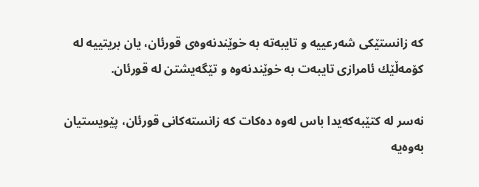كه‌ زانستێكى شه‌رعییه‌ و تایبه‌ته‌ به‌ خوێندنه‌وه‌ى قورئان، یان بریتییه‌ له‌ كۆمه‌ڵێك ئامرازى تایبه‌ت به‌ خوێندنه‌وه‌ و تێگه‌یشتن له‌ قورئان.

نه‌سر له‌ كتێبه‌كه‌یدا باس له‌وه‌ ده‌كات كه‌ زانسته‌كانى قورئان، پێویستیان به‌وه‌یه‌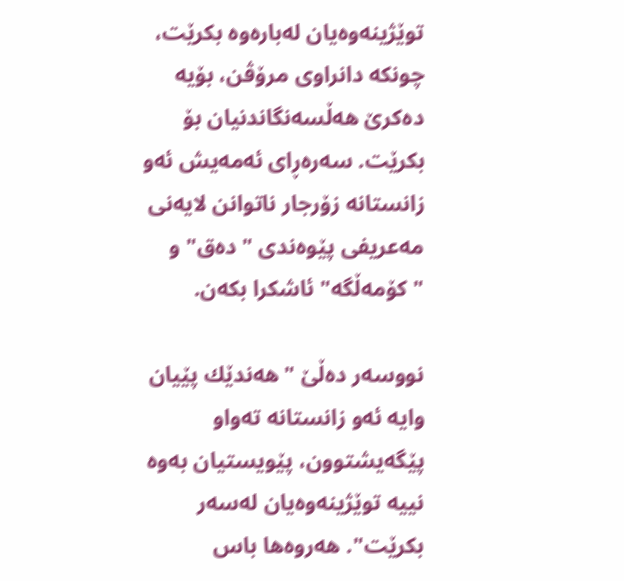توێژینه‌وه‌یان له‌باره‌وه‌ بكرێت، چونكه‌ دانراوى مرۆڤن، بۆیه‌ ده‌كرێ هه‌ڵسه‌نگاندنیان بۆ بكرێت. سه‌ره‌ڕاى ئه‌مه‌یش ئه‌و زانستانه‌ زۆرجار ناتوانن لایه‌نى مه‌عریفى پێوه‌ندى "ده‌ق" و "كۆمه‌ڵگه‌" ئاشكرا بكه‌ن.

نووسه‌ر ده‌ڵێ "هه‌ندێك پێیان وایه‌ ئه‌و زانستانه‌ ته‌واو پێگه‌یشتوون، پێویستیان به‌وه‌ نییه‌ توێژینه‌وه‌یان له‌سه‌ر بكرێت". هه‌روه‌ها باس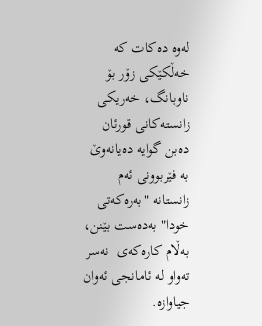له‌وه‌ ده‌كات كه‌ خه‌ڵكێكى زۆر بۆ ناوبانگ، خه‌ریكى زانسته‌كانى قورئان ده‌بن گوایه‌ ده‌یانه‌وێ به‌ فێربوونى ئه‌م زانستانه‌ "به‌ره‌كه‌تى خودا" به‌ده‌ست بێنن، به‌ڵام كاره‌كه‌ى  نه‌سر ته‌واو له‌ ئامانجى ئه‌وان جیاوازه‌.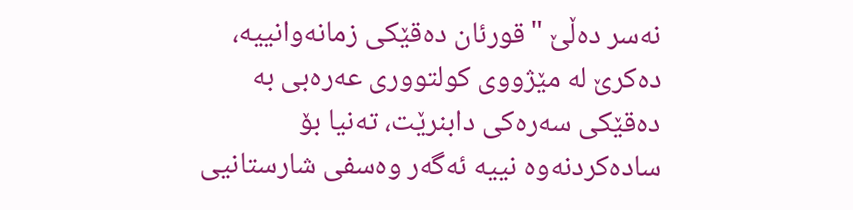نه‌سر ده‌ڵێ "قورئان ده‌قێكى زمانه‌وانییه‌، ده‌كرێ له‌ مێژووى كولتوورى عه‌ره‌بى به‌ ده‌قێكى سه‌ره‌كى دابنرێت، ته‌نیا بۆ ساده‌كردنه‌وه‌ نییه‌ ئه‌گه‌ر وه‌سفى شارستانیى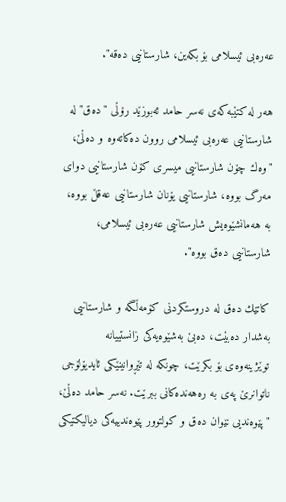عه‌ره‌بى ئیسلامى بۆ بكه‌ین، شارستانیى ده‌قه‌".

هه‌ر له‌ كتێبه‌كه‌ى نه‌سر حامد ئه‌بوزێد رۆڵى "ده‌ق" له‌ شارستانیى عه‌ره‌بى ئیسلامى روون ده‌كاته‌وه‌ و ده‌ڵێ، "وه‌ك چۆن شارستانیى میسرى كۆن شارستانیى دواى مه‌رگ بووه‌، شارستانیى یۆنان شارستانیى عه‌قڵ بووه‌، به‌ هه‌مانشێوه‌یش شارستانیى عه‌ره‌بى ئیسلامى، شارستانیى ده‌ق بووه‌".

كاتێك ده‌ق له‌ دروستكردنى كۆمه‌ڵگه‌ و شارستانیی به‌شدار ده‌بێت، ده‌بێ به‌شێوه‌یه‌كى زانستییانه‌ توێژینه‌وه‌ى بۆ بكرێت، چونكه‌ له‌ تێڕوانینێكى ئایدیۆلۆجى ناتوانرێ په‌ى به‌ ره‌هه‌نده‌كانى ببرێت. نه‌سر حامد ده‌ڵێ، "پێوه‌ندیى نێوان ده‌ق و كولتوور پێوه‌ندییه‌كى دیالیكتیكى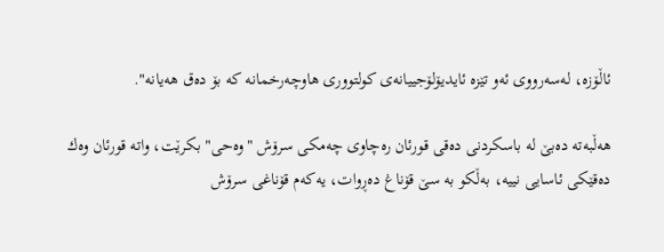ئاڵۆزه‌، له‌سه‌رووى ئه‌و تێزه‌ ئایدیۆلۆجییانه‌ی كولتوورى هاوچه‌رخمانه‌ كه‌ بۆ ده‌ق هه‌یانه‌".

هه‌ڵبه‌ته‌ ده‌بێ له‌ باسكردنى ده‌قى قورئان ره‌چاوى چه‌مكى سرۆش "وه‌حى" بكرێت، واته‌ قورئان وه‌ك ده‌قێكى ئاسایی نییه‌، به‌ڵكو به‌ سێ قۆناغ ده‌ڕوات، یه‌كه‌م قۆناغى سرۆش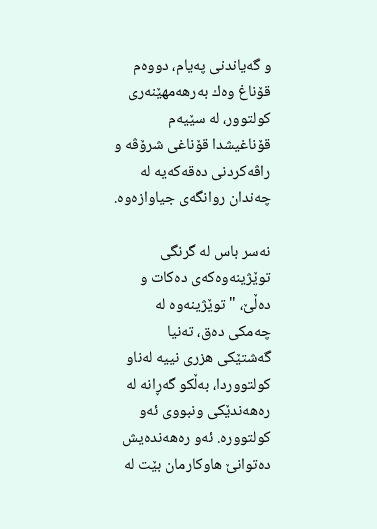و گه‌یاندنى په‌یام، دووه‌م قۆناغ وه‌ك به‌رهه‌مهێنه‌رى كولتوور، له‌ سێیه‌م قۆناغیشدا قۆناغى شرۆڤه‌ و راڤه‌كردنى ده‌قه‌كه‌یه‌ له‌ چه‌ندان روانگه‌ى جیاوازه‌وه‌.

نه‌سر باس له‌ گرنگى توێژینه‌وه‌كه‌ى ده‌كات و ده‌ڵێ، "توێژینه‌وه‌ له‌ چه‌مكى ده‌ق، ته‌نیا گه‌شتێكى هزرى نییه‌ له‌ناو كولتووردا، به‌ڵكو گه‌ڕانه‌ له‌ ره‌هه‌ندێكى ونبووى ئه‌و كولتووره‌. ئه‌و ره‌هه‌نده‌یش ده‌توانێ هاوكارمان بێت له‌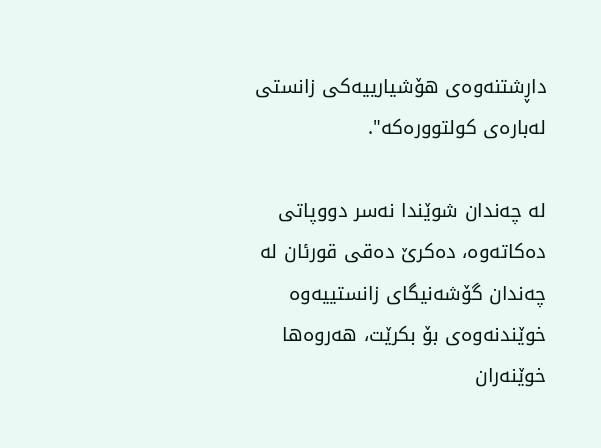داڕشتنه‌وه‌ى هۆشیارییه‌كى زانستى له‌باره‌ی كولتووره‌كه‌".

له‌ چه‌ندان شوێندا نه‌سر دووپاتی ده‌كاته‌وه‌، ده‌كرێ ده‌قى قورئان له‌ چه‌ندان گۆشه‌نیگاى زانستییه‌وه‌ خوێندنه‌وه‌ى بۆ بكرێت، هه‌روه‌ها خوێنه‌ران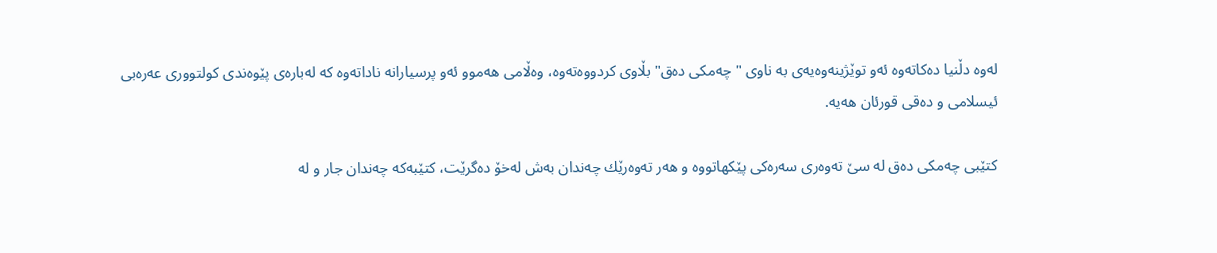له‌وه‌ دڵنیا ده‌كاته‌وه‌ ئه‌و توێژینه‌وه‌یه‌ى به‌ ناوى "چه‌مكى ده‌ق" بڵاوى كردووه‌ته‌وه‌، وه‌ڵامى هه‌موو ئه‌و پرسیارانه‌ ناداته‌وه‌ كه‌ له‌باره‌ى پێوه‌ندى كولتوورى عه‌ره‌بى ئیسلامى و ده‌قى قورئان هه‌یه‌.

كتێبى چه‌مكى ده‌ق له‌ سێ ته‌وه‌رى سه‌ره‌كى پێكهاتووه‌ و هه‌ر ته‌وه‌رێك چه‌ندان به‌ش له‌خۆ ده‌گرێت، كتێبه‌كه‌ چه‌ندان جار و له‌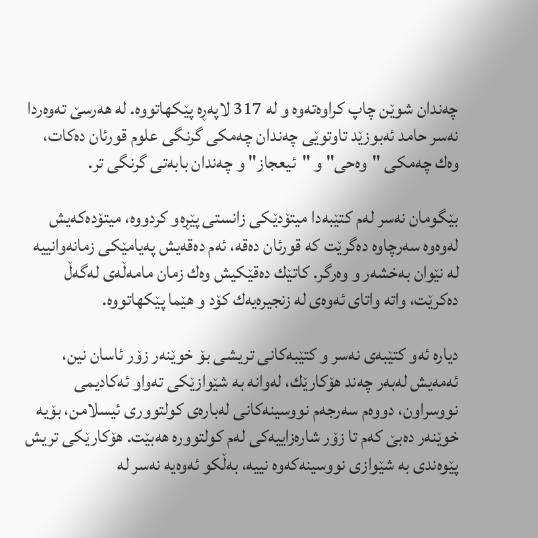چه‌ندان شوێن چاپ كراوه‌ته‌وه‌ و له‌ 317 لاپه‌ڕه‌ پێكهاتووه‌. له‌ هه‌رسێ ته‌وه‌ردا نه‌سر حامد ئه‌بوزێد تاوتوێى چه‌ندان چه‌مكى گرنگى علوم قورئان ده‌كات، وه‌ك چه‌مكى "وه‌حى" و "ئیعجاز" و چه‌ندان بابه‌تى گرنگى تر.

بێگومان نه‌سر له‌م كتێبه‌دا میتۆدێكى زانستى پێڕه‌و كردووه‌، میتۆده‌كه‌یش له‌وه‌وه‌ سه‌رچاوه‌ ده‌گرێت كه‌ قورئان ده‌قه‌، ئه‌م ده‌قه‌یش په‌یامێكى زمانه‌وانییه‌ له‌ نێوان به‌خشه‌ر و وه‌رگر. كاتێك ده‌قێكیش وه‌ك زمان مامه‌ڵه‌ى له‌گه‌ڵ ده‌كرێت، واته‌ واتاى ئه‌وه‌ى له‌ زنجیره‌یه‌ك كۆد و هێما پێكهاتووه‌.

دیاره‌ ئه‌و كتێبه‌ى نه‌سر و كتێبه‌كانی تریشى بۆ خوێنه‌ر زۆر ئاسان نین، ئه‌مه‌یش له‌به‌ر چه‌ند هۆكارێك، له‌وانه‌ به‌ شێوازێكى ته‌واو ئه‌كادیمى نووسراون، دووه‌م سه‌رجه‌م نووسینه‌كانى له‌باره‌ى كولتوورى ئیسلامن، بۆیه‌ خوێنه‌ر ده‌بێ كه‌م تا زۆر شاره‌زاییه‌كى له‌م كولتووره‌ هه‌بێت. هۆكارێكى تریش پێوه‌ندى به‌ شێوازى نووسینه‌كه‌وه‌ نییه‌، به‌ڵكو ئه‌وه‌یه‌ نه‌سر له‌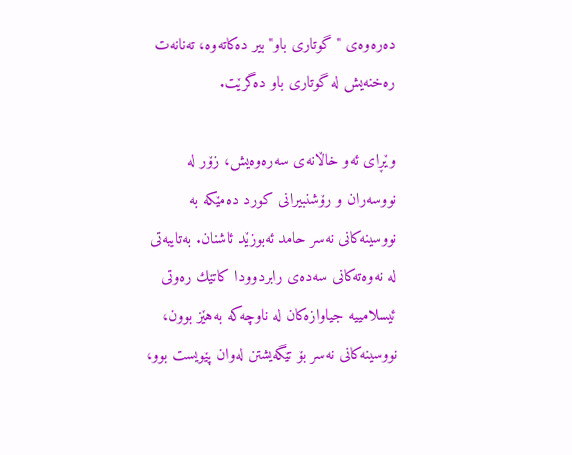ده‌ره‌وه‌ى "گوتارى باو" بیر ده‌كاته‌وه‌، ته‌نانه‌ت ره‌خنه‌یش له‌ گوتارى باو ده‌گرێت.

وێڕاى ئه‌و خاڵانه‌ى سه‌ره‌وه‌یش، زۆر له‌ نووسه‌ران و رۆشنبیرانى كورد ده‌مێكه‌ به‌ نووسینه‌كانى نه‌سر حامد ئه‌بوزێد ئاشنان. به‌تایبه‌تى له‌ نه‌وه‌ته‌كانى سه‌ده‌ى رابردوودا كاتێك ره‌وتى ئیسلامییه‌ جیاوازه‌كان له‌ ناوچه‌كه‌ به‌هێز بوون، نووسینه‌كانى نه‌سر بۆ تێگه‌یشتن له‌وان پێویست بوو،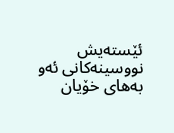ئێسته‌یش نووسینه‌كانى ئه‌و به‌هاى خۆیان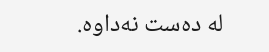له‌ ده‌ست نه‌داوه‌.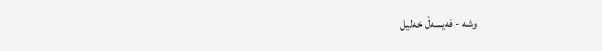وشە - فه‌یسه‌ڵ خه‌لیل